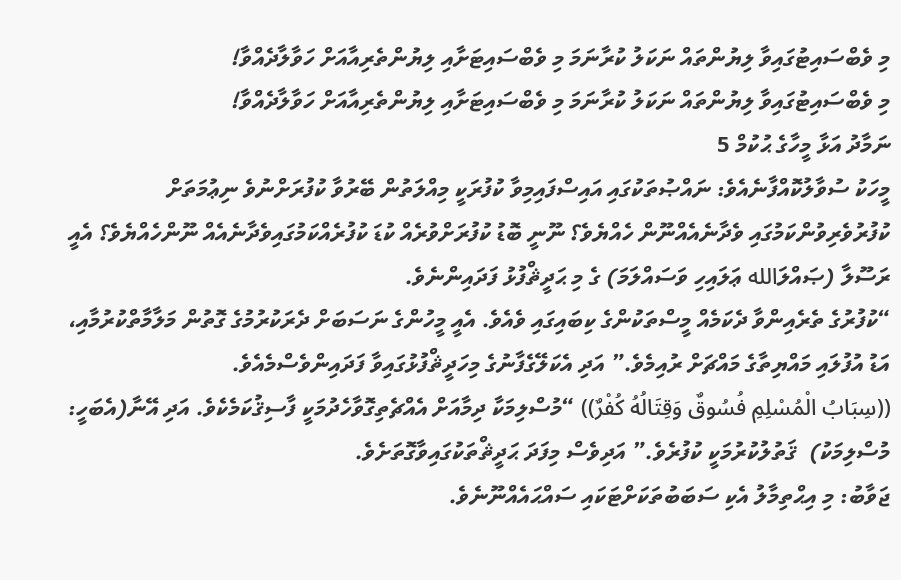މި ވެބްސައިޓުގައިވާ ލިޔުންތައް ނަކަލު ކުރާނަމަ މި ވެބްސައިޓަށާއި ލިޔުންތެރިއާއަށް ހަވާލާދެއްވާ!
މި ވެބްސައިޓުގައިވާ ލިޔުންތައް ނަކަލު ކުރާނަމަ މި ވެބްސައިޓަށާއި ލިޔުންތެރިއާއަށް ހަވާލާދެއްވާ!
ނަމާދު އަޅާ މީހާގެ ޙުކުމް 5
މީހަކު ސުވާލުކޮއްފާނެއެވެ: ނައްޞުތަކުގައި އައިސްފައިމިވާ ކުފުރަކީ މިއްލަތުން ބޭރުވާ ކުފުރަށްނުވެ ނިޢުމަތަށް ކުފުރުވެރިވުންކަމުގައި ވެދާނެއެއްނޫން ހެއްޔެވެ؟ ނޫނީ ބޮޑު ކުފުރަށްވުރެއް ކުޑަ ކުފުރެއްކަމުގައިވެދާނެއެއް ނޫންހެއްޔެވެ؟ އެއީ ރަސޫލާ (ޞައްލަالله ޢަލައިހި ވަސައްލަމަ) ގެ މި ޙަދީޘްފުޅު ފަދައިންނެވެ.
“ކުފުރުގެ ތެރެއިންވާ ދެކަމެއް މީސްތަކުންގެ ކިބައިގައި ވެއެވެ. އެއީ މީހުންގެ ނަސަބަށް ދެރަކުރުމުގެ ގޮތުން މަލާމާތްކުރުމާއި، އަޑު އުފުލައި މައްޔިތާގެ މައްޗަށް ރުއިމެވެ.” އަދި އެކަލޭގެފާނުގެ މިހަދީޘްފުޅުގައިވާ ފަދައިންވެސްމެއެވެ.
((سِبَابُ الْمُسْلِمِ فُسُوقٌ وَقِتَالُهُ كُفْرٌ)) “މުސްލިމަކާ ދިމާއަށް އެއްޗެތިގޮވާހެދުމަކީ ފާސިޤުކަމެކެވެ. އަދި އޭނާ(އެބަހީ: މުސްލިމަކު)  ޤަތުލުކުރުމަކީ ކުފުރެވެ.” އަދިވެސް މިފަދަ ޙަދީޘްތަކުގައިވާގޮތަށެވެ.
ޖަވާބު: މި އިޙްތިމާލު އެކި ސަބަބުތަކަށްޓަކައި ސައްޙައެއްނޫނެވެ.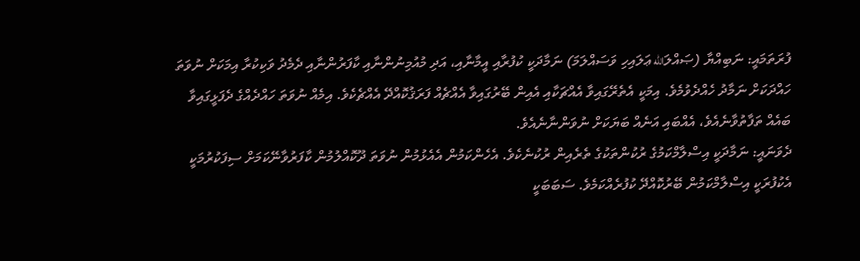ފުރަތަމައީ: ނަބިއްޔާ (ޞައްލަالله ޢަލައިހި ވަސައްލަމަ) ނަމާދަކީ ކުފުރާއި އީމާނާއި، އަދި މުއުމިނުންނާއި ކާފަރުންނާއި ދެމެދު ވަކިކުރާ އިމަކަށް ނުވަތަ ހައްދަކަށް ނަމާދު ހެއްދެވުމެވެ. އިމަކީ އެތެރޭގައިވާ އެއްޗަކާއި އެއިން ބޭރުގައިވާ އެއްޗެއް ފަރަޤުކޮއްދޭ އެއްޗެކެވެ. އިމެއް ނުވަތަ ހައްދެއްގެ ދެފަޅީގައިވާ ބައެއް ތަފާތުވާނެއެވެ، އެއްބައި އަނެއް ބަޔަކަށް ނުވަންނާނެއެވެ.
ދެވަނައީ: ނަމާދަކީ އިސްލާމްކަމުގެ ރުކުންތަކުގެ ތެރެއިން ރުކުނެކެވެ. އެހެންކަމުން އެއެޅުމުން ނުވަތަ ދޫކޮއްލުމުން ކާފަރުވާނޭކަމަށް ސިފަކުރުމަކީ އެކުފުރަކީ އިސްލާމްކަމުން ބޭރުކޮއްދޭ ކުފުރެއްކަމެވެ. ސަބަބަކީ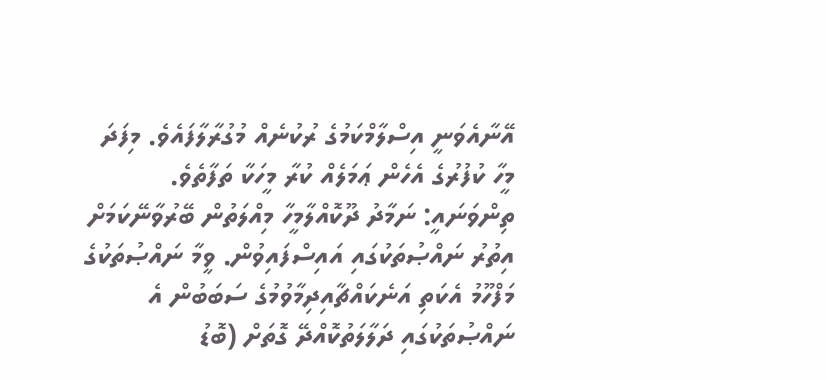އޭނާއެވަނީ އިސްލާމްކަމުގެ ރުކުނެއް މުގުރާލާފައެވެ. މިފަދަ މީހާ ކުފުރުގެ އެހެން ޢަމަލެއް ކުރާ މީހަކާ ތަފާތެވެ.
ތިންވަނައީ: ނަމާދު ދޫކޮއްލާމީހާ މިއްލަތުން ބޭރުވާނޭކަމަށް އިތުރު ނައްޞުތަކުގައި އައިސްފައިވުން. ވީމާ ނައްޞުތަކުގެ މަފްހޫމު އެކަތި އަނެކައްޗާއިދިމާވުމުގެ ސަބަބުން އެ ނައްޞުތަކުގައި ދަލާލަތުކޮއްދޭ ގޮތަށް (ބޮޑު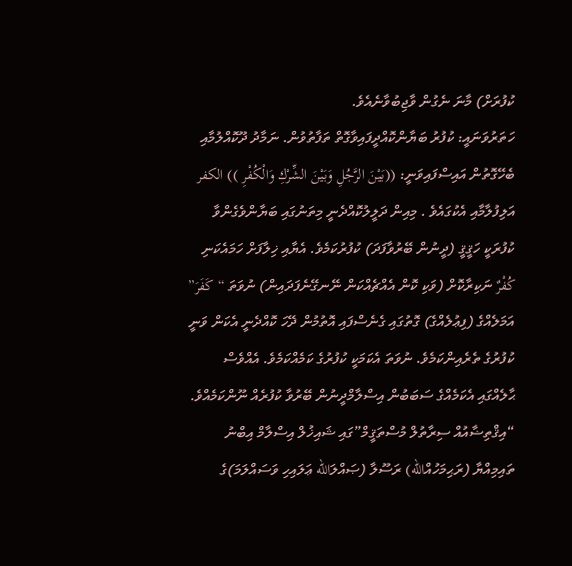ކުފުރަށް) މާނަ ނެގުން ވާޖިބުވާނެއެވެ.
ހަތަރުވަނައީ: ކުފުރު ބަޔާންކޮއްދީފައިވާގޮތް ތަފާތުވުން. ނަމާދު ދޫކޮއްލުމާއި ބެހޭގޮތުން އައިސްފައިވަނީ: ((بَيْنَ الرَّجُلِ وَبَيْنَ الشِّرْكِ وَالْكُفْرِ )) الكفر އަލިފުލާމާއި އެކުގައެވެ . މިއިން ދަލީލުކޮއްދެނީ މިތަނުގައި ބަޔާންވެގެންވާ ކުފުރަކީ ހަޤީޤީ (ދީނުން ބޭރުވާފަދަ) ކުފުރުކަމެވެ. އެޔާއި ޚިލާފަށް ހަމައެކަނި كُفْرٌ ނަކިރާކޮށް (ވަކި ކޮން އެއްޗެއްކަން ނޭނގޭނެފަދައިން) ނުވަތަ “كَفَرَ” އަމަލެއްގެ (ފިޢުލެއްގެ) ގޮތުގައި ގެނެސްފައި އޮތުމުން ދޭހަ ކޮއްދެނީ އެކަން ވަނީ ކުފުރުގެ ތެރެއިންކަމެވެ. ނުވަތަ އެކަމަކީ ކުފުރުގެ ކަމެއްކަމެވެ. އެއްވެސް ޙާލެއްގައި އެކަމެއްގެ ސަބަބުން އިސްލާމްދީނުން ބޭރުވާ ކުފުރެއް ނޫންކަމެއްވެ.
“އިޤްތިޟާއުއް ސިރާތުލް މުސްތަޤީމް”ގައި ޝައިޚުލް އިސްލާމް އިބްނު ތައިމިއްޔާ (ރަޙިމަހުއްالله) ރަސޫލާ (ޞައްލަالله ޢަލައިހި ވަސައްލަމަ)ގެ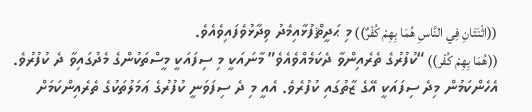((اثْنَتَانِ فِي النَّاسِ هُمَا بِهِمْ كُفْرٌ)) މި ޙަދީޘްފުޅާއިމެދު ވިދާޅުވެފައިވެއެވެ.
((هُمَا بِهِمْ كُفْر)) “ކުފުރުގެ ތެރެއިންވާ ދެކަމެއްވެއެވެ” މާނައަކީ މި ސިފައަކީ މީސްތަކުންގެ މެދުގައިވާ ދެ ކުފުރުވެ. އެހެންކަމުން މިދެ ސިފައަކީ އޭގެ ޒާތުގައި ކުފުރެވެ. އެއީ މި ދެ ސިފަވަނީ ކުފުރުގެ ޢަމަލުތަކުގެ ތެރެއިންކަމަށް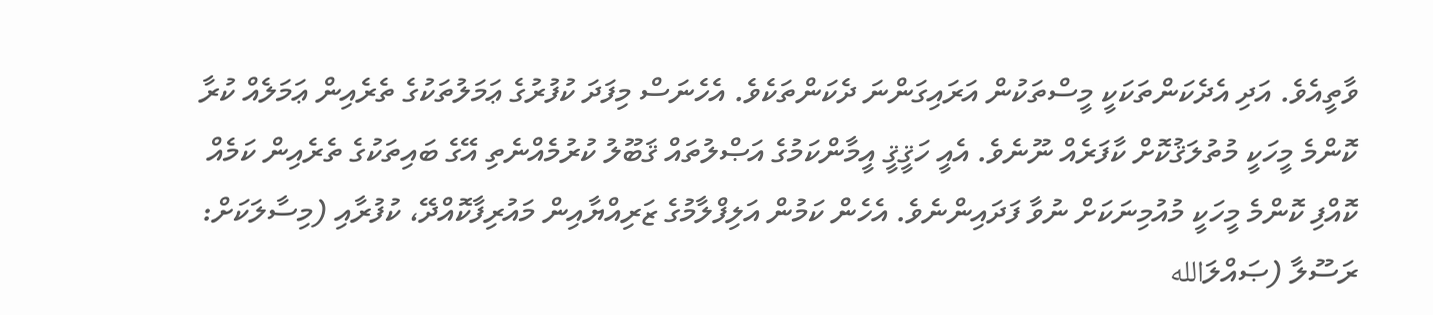ވާތީއެވެ. އަދި އެދެކަންތަކަކީ މީސްތަކުން އަރައިގަންނަ ދެކަންތަކެވެ. އެހެނަސް މިފަދަ ކުފުރުގެ ޢަމަލުތަކުގެ ތެރެއިން ޢަމަލެއް ކުރާ ކޮންމެ މީހަކީ މުތުލަޤުކޮށް ކާފަރެއް ނޫނެވެ. އެއީ ހަޤީޤީ އީމާންކަމުގެ އަޞްލުތައް ޤަބޫލު ކުރުމެއްނެތި އޭގެ ބައިތަކުގެ ތެރެއިން ކަމެއް ކޮއްފި ކޮންމެ މީހަކީ މުއުމިނަކަށް ނުވާ ފަދައިންނެވެ. އެހެން ކަމުން އަލިފްލާމުގެ ޒަރިއްޔާއިން މައުރިފާކޮއްދޭ، ކުފުރާއި (މިސާލަކަށް: ރަސޫލާ (ޞައްލަالله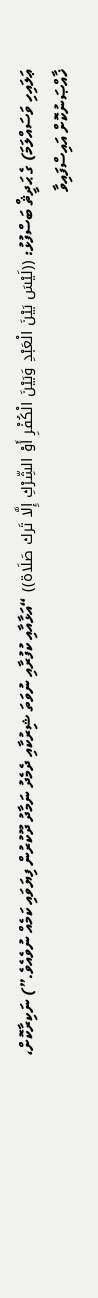ޢަލައިހި ވަސައްލަމަ) ގެ ޙަދީޘް ބަސްފުޅު: ((لَيْسَ بَيْنَ الْعَبْدِ وَبَيْنَ الْكُفْرِ أَوْ الشِّرْكِ إِلَّا تَرك صَلَاة)) “އަޅާއާއި ކުފުރާއި ނުވަތަ ޝިރުކާއި ދެމެދު ނަމާދު ދޫކުރުން ފިޔަވައި ކަމެއް ނުވެއެވެ.”) ނަކިރާކޮށް، ޚާއްޞަނުކޮށް އައިސްފައިވާ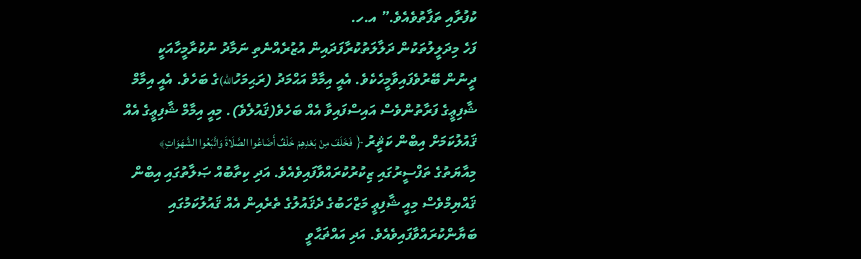ކުފުރާއި ތަފާތުވެއެވެ.” އ.ހ.
ފަހެ މިދަލީލުތަކުން ދަލާލަތުކުރާފަދައިން އުޒުރެއްނެތި ނަމާދު ނުކުރާމީހާއަކީ ދީނުން ބޭރުވެފައިވާމީހެކެވެ. އެއީ އިމާމް އަޙްމަދު (ރަޙިމަހުالله)ގެ ބަހެވެ. އެއީ އިމާމް ޝާފިޢީގެ ފަރާތުންވެސް އައިސްފައިވާ އެއް ބަހެވެ(ޤައުލެވެ). މިއީ އިމާމް ޝާފިޢީގެ އެއް ޤައުލުކަމަށް އިބްން ކަޘީރު ﴿ فَخَلَفَ مِنْ بَعْدِهِمْ خَلْفٌ أَضَاعُوا الصَّلَاةَ وَاتَّبَعُوا الشَّهَوَاتِ﴾ މިއާޔަތުގެ ތަފްސީރުގައި ޒިކުރުކުރައްވާފައިވެއެވެ. އަދި ކިތާބުއް ޞަލާތުގައި އިބްން ޤައްޔިމްވެސް މިއީ ޝާފިޢީ މަޒްހަބުގެ ދެޤައުލުގެ ތެރެއިން އެއް ޤައުލުކަމުގައި ބަޔާންކުރައްވާފައިވެއެވެ. އަދި އައްޡަޙާވީ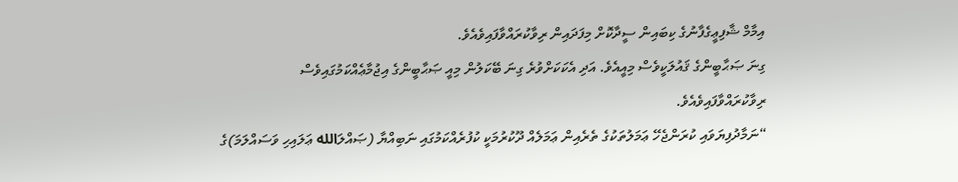އިމާމް ޝާފިޢީގެފާނުގެ ކިބައިން ސީދާކޮށް މިފަދައިން ރިވާކުރައްވާފައިވެއެވެ.
ގިނަ ޞަޙާބީންގެ ޤައުލަކީވެސް މިއީއެވެ. އަދި އެކަކަށްވުރެ ގިނަ ބޭކަލުން މިއީ ޞަޙާބީންގެ އިޖުމާޢެއްކަމުގައިވެސް ރިވާކުރައްވާފައިވެއެވެ.
“ނަމާދުފިޔަވައި ކުރަންޖެހޭ ޢަމަލުތަކުގެ ތެރެއިން ޢަމަލެއް ދޫކުރުމަކީ ކުފުރެއްކަމުގައި ނަބިއްޔާ (ޞައްލަالله ޢަލައިހި ވަސައްލަމަ)ގެ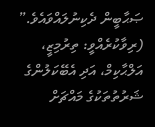ޞަޙާބީން ދެކިނުލައްވައެވެ.” (ރިވާކުރެއްވީ: ތިރުމިޒީ، އަލްޙާކިމް، އަދި އެބޭކަލުންގެ ޝަރުތުތަކުގެ މައްޗަށް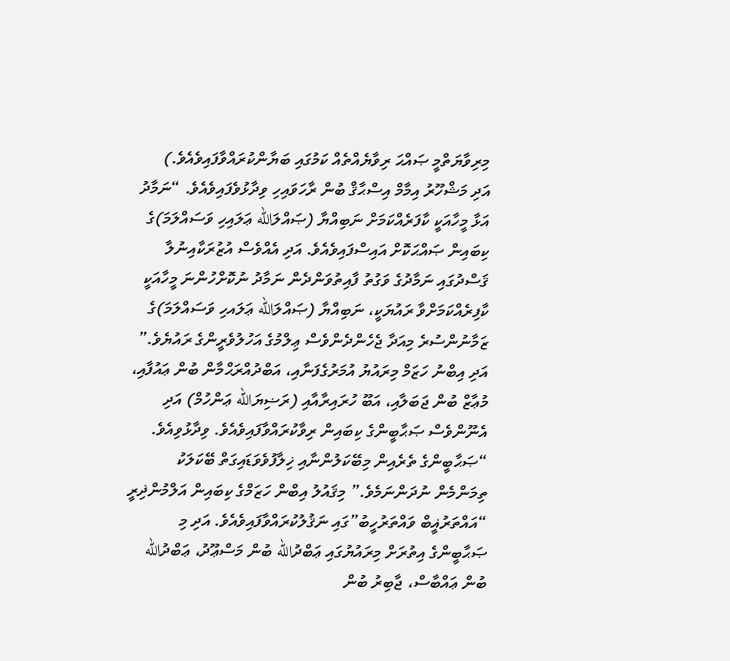މިރިވާޔަތްމީ ޞައްޙަ ރިވާޔެއްތެއް ކަމުގައި ބަޔާންކުރައްވާފައިވެއެވެ.)
އަދި މަޝްހޫރު އިމާމް އިސްޙާޤް ބުން ރާހަވައިހި ވިދާޅުވެފައިވެއެވެ. “ނަމާދު އަޅާ މީހާއަކީ ކާފަރެއްކަމަށް ނަބިއްޔާ (ޞައްލަالله ޢަލައިހި ވަސައްލަމަ)ގެ ކިބައިން ޞައްޙަކޮށް އައިސްފައިވެއެވެ. އަދި އެއްވެސް އުޒުރަކާއިނުލާ ޤަސްދުގައި ނަމާދުގެ ވަގުތު ފާއިތުވަންދެން ނަމާދު ނުކޮށްހުންނަ މީހާއަކީ ކާފިރެއްކަމަށްވާ ރައުޔަކީ، ނަބިއްޔާ (ޞައްލަالله ޢަލައހި ވަސައްލަމަ)ގެ ޒަމާނުންސުރެ މިއަދާ ޖެހެންދެންވެސް ޢިލްމުގެ އަހުލުވެރީންގެ ރައުޔެވެ.”
އަދި އިބްނު ހަޒަމް މިރައުޔު އުމަރުގެފަނާއި، އަބްދުއްރަޙްމާން ބުން ޢައުފާއި، މުޢާޒް ބުން ޖަބަލާއި، އަބޫ ހުރައިރާއާއި (ރަޟިޔަالله ޢަންހުމް) އަދި އެނޫންވެސް ޞަޙާބީންގެ ކިބައިން ރިވާކުރައްވާފައިވެއެވެ. ވިދާޅުވިއެވެ. “ޞަޙާބީންގެ ތެރެއިން މިބޭކަލުންނާއި ޚިލާފުވެވަޑައިގަތް ބޭކަލަކު ތިމަންމެން ނުދަންނަމެވެ.” މިޤައުލު އިބްން ހަޒަމްގެ ކިބައިން އަލްމުންޛިރީ “އައްތަރުޣީބް ވައްތަރުހީބު”ގައި ނަޤުލުކުރައްވާފައިވެއެވެ. އަދި މި ޞަޙާބީންގެ އިތުރަށް މިރައުޔުގައި ޢަބްދުالله ބުން މަސްޢޫދު، ޢަބްދުالله ބުން ޢައްބާސް، ޖާބިރު ބުން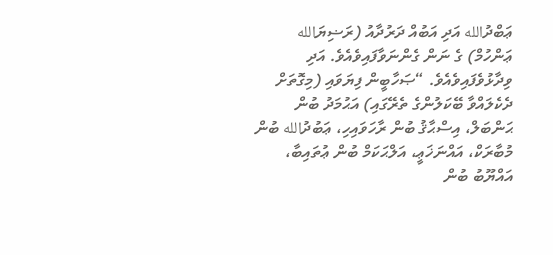ޢަބްދުالله އަދި އަބުއް ދަރުދާއު (ރަޟިޔަالله ޢަންހުމް) ގެ ނަން ގެންނަވާފައިވެއެވެ. އަދި ވިދާޅުވެފައިވެއެވެ. “ޞަހާބީން ފިޔަވައި (މިގޮތަށް ދެކެލައްވާ ބޭކަލުންގެ ތެރޭގައި) އަޙުމަދު ބުން ޙަންބަލް، އިސްޙާޤު ބުން ރާހަވައިހި، ޢަބުދުالله ބުން މުބާރަކް، އައްނަޚަޢީ، އަލްޙަކަމް ބުން ޢުތައިބާ، އައްޔޫބު ބުން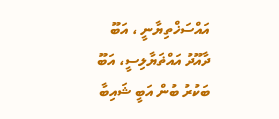އައްސަޚްތިޔާނީ ، އަބޫ ދާއޫދު އައްޡަޔާލިސީ، އަބޫ ބަކުރު ބުން އަބީ ޝައިބާ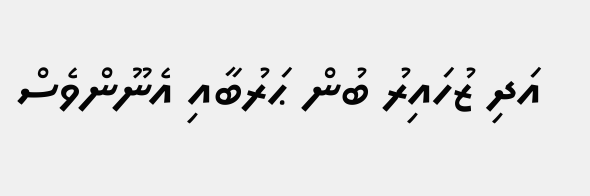އަދި ޒުހައިރު ބުން ޙަރުބާއި އެނޫންވެސް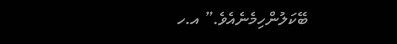ބޭކަލުންހިމެނެއެވެ.” އ.ހ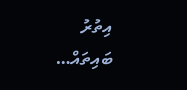އިތުރު ބައިތައް…